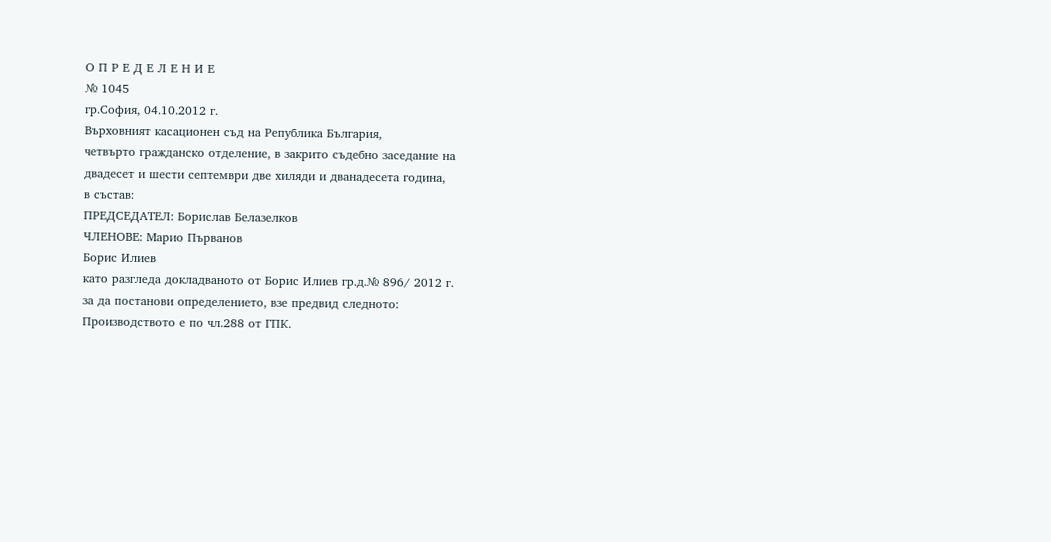О П Р Е Д Е Л Е Н И Е
№ 1045
гр.София, 04.10.2012 г.
Върховният касационен съд на Република България,
четвърто гражданско отделение, в закрито съдебно заседание на
двадесет и шести септември две хиляди и дванадесета година,
в състав:
ПРЕДСЕДАТЕЛ: Борислав Белазелков
ЧЛЕНОВЕ: Марио Първанов
Борис Илиев
като разгледа докладваното от Борис Илиев гр.д.№ 896/ 2012 г.
за да постанови определението, взе предвид следното:
Производството е по чл.288 от ГПК.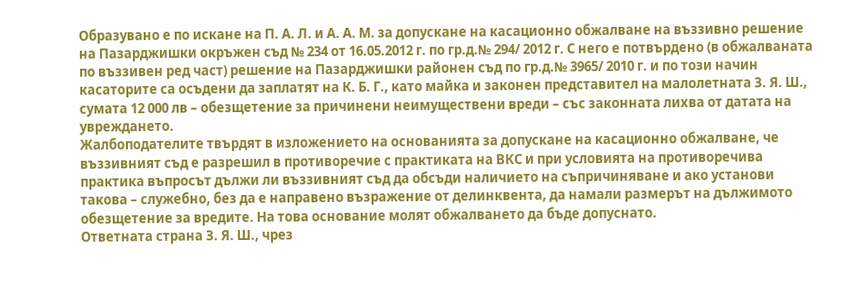Образувано е по искане на П. А. Л. и А. А. М. за допускане на касационно обжалване на въззивно решение на Пазарджишки окръжен съд № 234 от 16.05.2012 г. по гр.д.№ 294/ 2012 г. С него е потвърдено (в обжалваната по въззивен ред част) решение на Пазарджишки районен съд по гр.д.№ 3965/ 2010 г. и по този начин касаторите са осъдени да заплатят на К. Б. Г., като майка и законен представител на малолетната З. Я. Ш., сумата 12 000 лв – обезщетение за причинени неимуществени вреди – със законната лихва от датата на увреждането.
Жалбоподателите твърдят в изложението на основанията за допускане на касационно обжалване, че въззивният съд е разрешил в противоречие с практиката на ВКС и при условията на противоречива практика въпросът дължи ли въззивният съд да обсъди наличието на съпричиняване и ако установи такова – служебно, без да е направено възражение от делинквента, да намали размерът на дължимото обезщетение за вредите. На това основание молят обжалването да бъде допуснато.
Ответната страна З. Я. Ш., чрез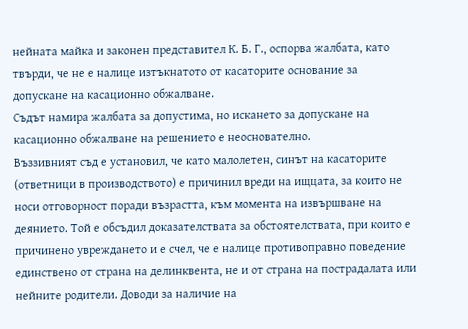нейната майка и законен представител К. Б. Г., оспорва жалбата, като твърди, че не е налице изтъкнатото от касаторите основание за допускане на касационно обжалване.
Съдът намира жалбата за допустима, но искането за допускане на касационно обжалване на решението е неоснователно.
Въззивният съд е установил, че като малолетен, синът на касаторите (ответници в производството) е причинил вреди на ищцата, за които не носи отговорност поради възрастта, към момента на извършване на деянието. Той е обсъдил доказателствата за обстоятелствата, при които е причинено увреждането и е счел, че е налице противоправно поведение единствено от страна на делинквента, не и от страна на пострадалата или нейните родители. Доводи за наличие на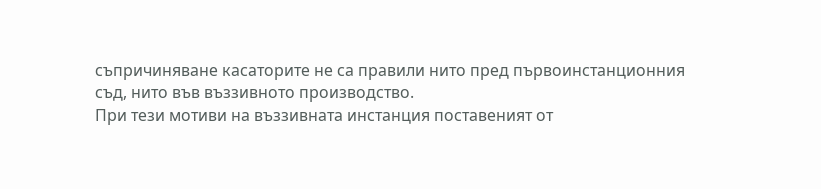съпричиняване касаторите не са правили нито пред първоинстанционния съд, нито във въззивното производство.
При тези мотиви на въззивната инстанция поставеният от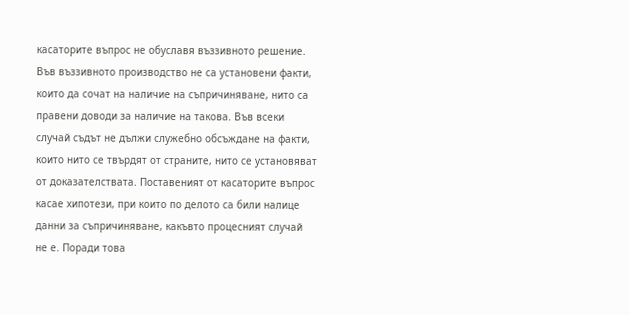касаторите въпрос не обуславя въззивното решение. Във въззивното производство не са установени факти, които да сочат на наличие на съпричиняване, нито са правени доводи за наличие на такова. Във всеки случай съдът не дължи служебно обсъждане на факти, които нито се твърдят от страните, нито се установяват от доказателствата. Поставеният от касаторите въпрос касае хипотези, при които по делото са били налице данни за съпричиняване, какъвто процесният случай не е. Поради това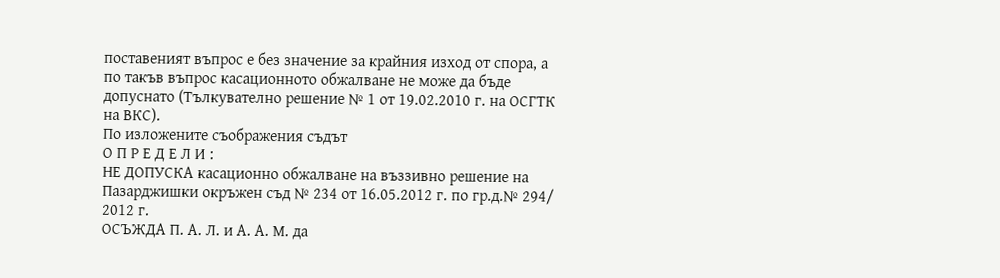поставеният въпрос е без значение за крайния изход от спора, а по такъв въпрос касационното обжалване не може да бъде допуснато (Тълкувателно решение № 1 от 19.02.2010 г. на ОСГТК на ВКС).
По изложените съображения съдът
О П Р Е Д Е Л И :
НЕ ДОПУСКА касационно обжалване на въззивно решение на Пазарджишки окръжен съд № 234 от 16.05.2012 г. по гр.д.№ 294/ 2012 г.
ОСЪЖДА П. А. Л. и А. А. М. да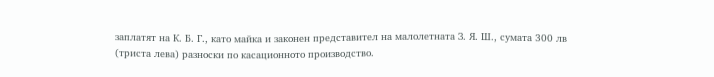заплатят на К. Б. Г., като майка и законен представител на малолетната З. Я. Ш., сумата 300 лв (триста лева) разноски по касационното производство.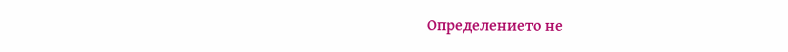Определението не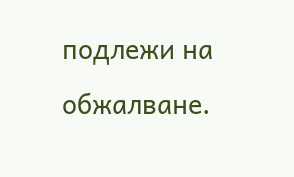подлежи на обжалване.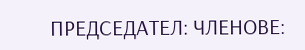ПРЕДСЕДАТЕЛ: ЧЛЕНОВЕ: